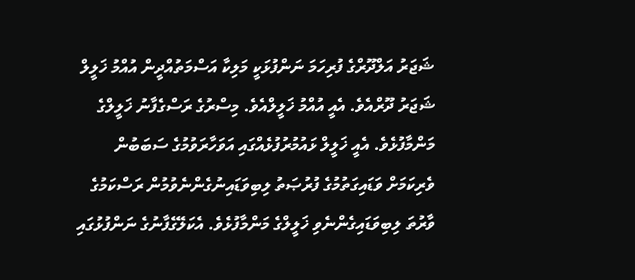ޝަޖަރު އަލްދޫރްގެ ފުރިހަމަ ނަންފުޅަކީ މަލިކާ އަސްމަތުއްދީން އުއްމު ޚަލީލް ޝަޖަރު ދޫރްއެވެ. އެއީ އުއްމު ޚަލީލްއެވެ. މިސްރުގެ ރަސްގެފާނު ޚަލީލްގެ މަންމާފުޅެވެ. އެއީ ޚަލީލް ޅައުމުރުފުޅެއްގައި އަވަހާރަވުމުގެ ސަބަބުން ވެރިކަމަށް ވަޑައިގަތުމުގެ ފުރުޞަތު ލިބިވަޑައިނުގެންނެވުމުން ރަސްކަމުގެ ވާރުތަ ލިބިވަޑައިގެންނެވި ޚަލީލްގެ މަންމާފުޅެވެ. އެކަލޭގެފާނުގެ ނަންފުޅުގައި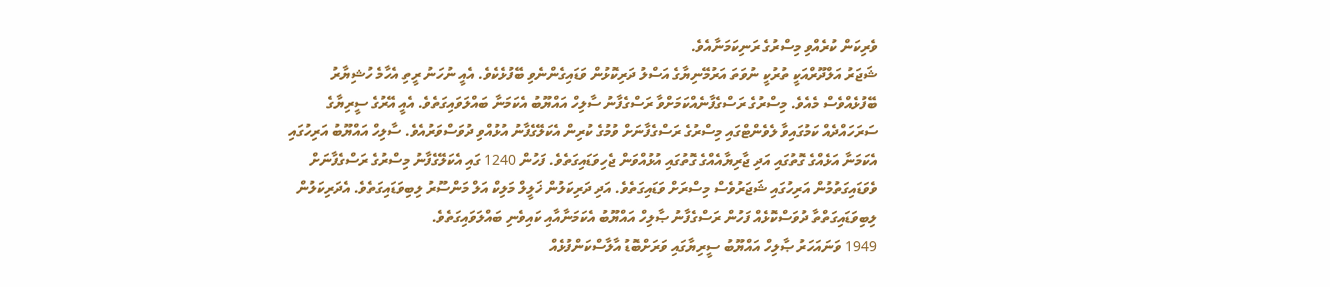ވެރިކަން ކުރެއްވި މިސްރުގެ ރަނިކަމަނާއެވެ.
ޝަޖަރު އަލްދޫރްއަކީ ތުރުކީ ނުވަތަ އަރުމޭނިޔާގެ އަސްލު ދަރިކޮޅުން ވަޑައިގެންނެވި ބޭފުޅެކެވެ. އެއީ ނުހަނު ރީތި އެހާމެ ހުޝިޔާރު ބޭފުޅެއްވެސް މެއެވެ. މިސްރުގެ ރަސްގެފާނެއްކަމަށްވާ ރަސްގެފާނު ސާލިހް އައްޔޫބު އެކަމަނާ ބައްލަވައިގަތެވެ. އެއީ އޭރުގެ ސީރިޔާގެ ސަރަހައްދެއް ކަމުގައިވާ ލެވެންޓްގައި މިސްރުގެ ރަސްގެފާނަށް ވުމުގެ ކުރިން އެކަލޭގެފާނު އުޅުއްވި ދުވަސްވަރުއެވެ. ސާލިހް އައްޔޫބު އަރިހުގައި އެކަމަނާ އަޅެއްގެ ގޮތުގައި އަދި ޖާރިޔާއެއްގެ ގޮތުގައި އުޅުއްވަން ޖެހިވަޑައިގަތެވެ. ފަހުން 1240 ގައި އެކަލޭގެފާނު މިސްރުގެ ރަސްގެފާނަށް ވެވަޑައިގަތުމުން އަރިހުގައި ޝަޖަރުވެސް މިސްރަށް ވަޑައިގަތެވެ. އަދި ދަރިކަލުން ޚަލީލް މަލިކް އަލް މަންސޫރު ލިބިވަޑައިގަތެވެ. އެދަރިކަލުން ލިބިވަޑައިގަތްތާ ދުވަސްކޮޅެއް ފަހުން ރަސްގެފާނު ޞާލިހް އައްޔޫބު އެކަމަނާއާއި ކައިވެނި ބައްލަވައިގަތެވެ.
1949 ވަނައަހަރު ޞާލިހް އައްޔޫބު ސީރިޔާގައި ވަރަށްބޮޑު އާލާސްކަންފުޅެއް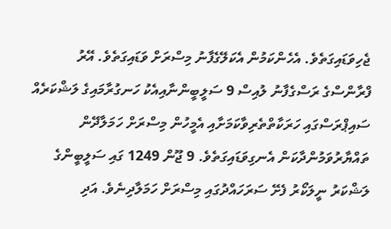ޖެހިވަޑައިގަތެވެ. އެހެންކަމުން އެކަލޭގެފާނު މިސްރަށް ވަޑައިގަތެވެ. އޭރު ފްރާންސްގެ ރަސްގެފާނު ލުއިސް 9 ސަލީބީންނާއިއެކު ހަނގުރާމައިގެ ލަޝްކަރެއް ސައިޕްރަސްގައި ހަރަކާތްތެރިވާކަމަށާއި އެމީހުން މިސްރަށް ހަމަލާދޭން ތައްޔާރުވަމުންދާކަން އެނގިވަޑައިގަތެވެ. 9 ޖޫން 1249 ގައި ސަލީބީންގެ ލަޝްކަރު ނީލަކޯރު ފެށޭ ސަރަހައްދުގައި މިސްރަށް ހަމަލާދިނެވެ. އަދި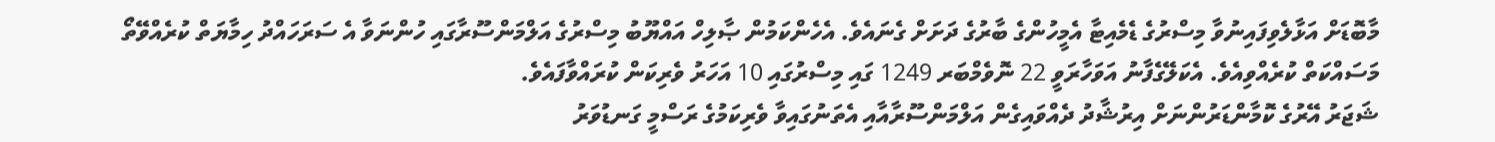މާބޮޑަށް އަޅާލެވިފައިނުވާ މިސްރުގެ ޑެމެއިޓާ އެމީހުންގެ ބާރުގެ ދަށަށް ގެނައެވެ. އެހެންކަމުން ޞާލިހް އައްޔޫބު މިސްރުގެ އަލްމަންސޫރާގައި ހުންނަވާ އެ ސަރަހައްދު ހިމާޔަތް ކުރެއްވޭތޯ މަސައްކަތް ކުރެއްވިއެވެ. އެކަލޭގެފާނު އަވަހާރަވީ 22 ނޮވެމްބަރ 1249 ގައި މިސްރުގައި 10 އަހަރު ވެރިކަން ކުރައްވާފައެވެ.
ޝަޖަރު އޭރުގެ ކޮމާންޑަރުންނަށް އިރުޝާދު ދެއްވައިގެން އަލްމަންސޫރާއާއި އެތަނުގައިވާ ވެރިކަމުގެ ރަސްމީ ގަނޑުވަރު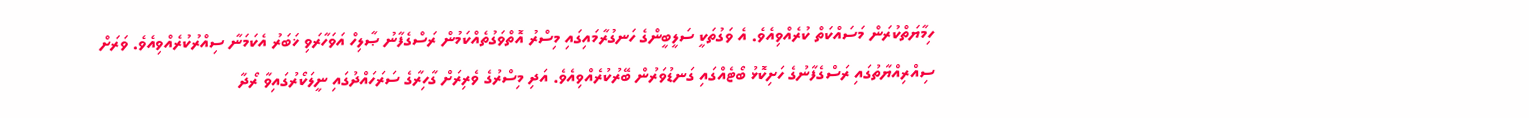ހިމާޔަތްކުރަން މަސައްކަތް ކުރެއްވިއެވެ. އެ ވަގުތަކީ ސަލީބީންގެ ހަނގުރާމައިގައި މިސްރު އޮތްވަގުތެއްކަމުން ރަސްގެފާނު ޞާލިހް އަވަހާރަވި ޚަބަރު އެކަމަނާ ސިއްރުކުރެއްވިއެވެ. ވަރަށް ސިއްރިއްޔާތުގައި ރަސްގެފާނުގެ ހަށިކޮޅު ބޯޓެއްގައި ގަނޑުވަރުން ބޭރުކުރެއްވިއެވެ. އަދި މިސްރުގެ ވެރިރަށް ގާހިރާގެ ސަރަހައްދުގައި ނީލަކޯރުގައިވާ ރޯދާ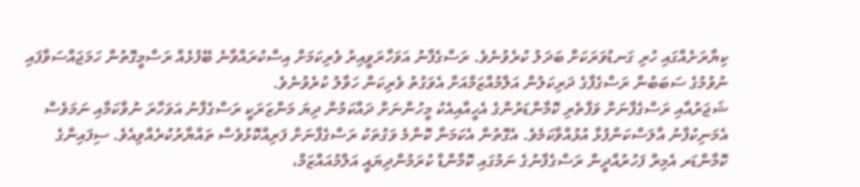ކިޔާރަށެއްގައި ހުރި ގަނޑުވަރަކަށް ބަދަލު ކުރެވުނެވެ. ރަސްގެފާނު އަވަހާރަވީއިރު ވެރިކަމަށް އިސްކުރައްވާނެ ބޭފުޅެއް ރަސްމީގޮތުން ހަމަޖައްސަވާފައި ނުވުމުގެ ސަބަބުން ރަސްގެފާގެ ދަރިކަލުން އަލްމުއްޒަމްއަށް އެވަގުތު ވެރިކަން ހަވާލު ކުރެވުނެވެ.
ޝަޖަރުއާއި ރަސްގެފާނަށް ވަފާތެރި ކޮމާންޑަރުންގެ އެހީއާއިއެކު މީހުންނަށް ދައްކަމުން ދިޔަ މަންޒަރަކީ ރަސްގެފާނު އަވަހާރަ ނުވާކަމާއި ނަމަވެސް އެމަނިކުފާނު އާލަސްކަންފުޅާ އުޅުއްވާކަމެވެ. އެގޮތުން އެކަމަނާ ކޮންމެ ވަގުތަކު ރަސްގެފާނަށް ފަރިއްކޮޅުވެސް ތައްޔާރުކުރެއްވިއެވެ. ސިފައިންގެ ކޮމާންޑަރ އެމިރް ފަހުރުއްދީން ރަސްގެފާނުގެ ނަމުގައި ކޮމާންޑް ކުރަމުންދިޔައީ އަލްމުއައްޒަމް،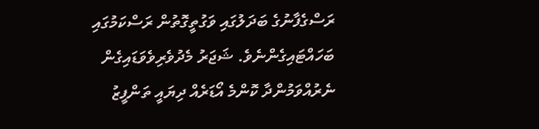ރަސްގެފާނުގެ ބަދަލުގައި ވަގުތީގޮތުން ރަސްކަމުގައި ބަހައްޓައިގެންނެވެ. ޝަޖަރު މެދުވެރިވެވަޑައިގެން ނެރުއްވަމުންދާ ކޮންމެ އޯޑަރެއް ދިޔައީ ތަންފީޒު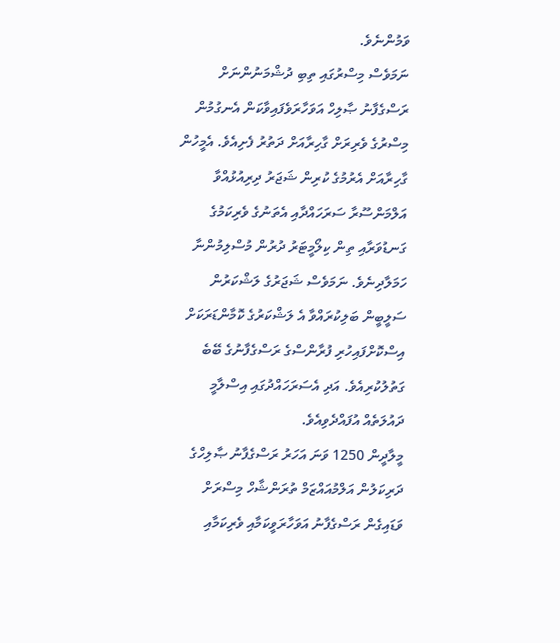ވަމުންނެވެ.
ނަމަވެސް މިސްރުގައި ތިބި ދުޝްމަނުންނަށް ރަސްގެފާނު ޞާލިހް އަވަހާރަވެފައިވާކަން އެނގުމުން މިސްރުގެ ވެރިރަށް ގާހިރާއަށް ދަތުރު ފެށިއެވެ. އެމީހުން ގާހިރާއަށް އެރުމުގެ ކުރިން ޝަޖަރު ދިރިއުޅުއްވާ އަލްމަންސޫރާ ސަރަހައްދާއި އެތަނުގެ ވެރިކަމުގެ ގަނޑުވަރާއި ތިން ކިލޯމީޓަރު ދުރުން މުސްލިމުންނާ ހަމަލާދިނެވެ. ނަމަވެސް ޝަޖަރުގެ ލަޝްކަރުން ސަލީބީން ބަލިކުރައްވާ އެ ލަޝްކަރުގެ ކޮމާންޑަރަކަށް އިސްކޮށްފައިހުރި ފުރާންސްގެ ރަސްގެފާނުގެ ބޭބެ ގަތުލުކުރިއެވެ. އަދި އެސަރަހައްދުގައި އިސްލާމީ ދައުލަތެއް އުފައްދެވިއެވެ.
މީލާދީން 1250 ވަނަ އަހަރު ރަސްގެފާނު ޞާލިހްގެ ދަރިކަލުން އަލްމުއައްޒަމް ތުރަންޝާހް މިސްރަށް ވަޑައިގެން ރަސްގެފާނު އަވަހާރަވީކަމާއި ވެރިކަމާއި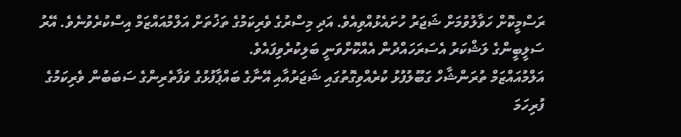ރަސްމީކޮށް ހަވާލުވުމަށް ޝަޖަރު ހުށައެޅުއްވިއެވެ. އަދި މިސްރުގެ ވެރިކަމުގެ ތަޚުތަށް އަލްމުއައްޒަމް އިސްކުރެވުނެވެ. އޭރު ސަލީބީންގެ ލަޝްކަރު އެސަރަހައްދުން އެއްކޮށްވަނީ ބަލިކުރެވިފައެވެ.
އަލްމުއައްޒަމް ތުރަންޝާހް ގަބޫލުފުޅު ކުރެއްވިގޮތުގައި ޝަޖަރުއާއި އޭނާގެ ބައްޕާފުޅުގެ ވަފާތެރިންގެ ސަބަބުން ވެރިކަމުގެ ފުރިހަމަ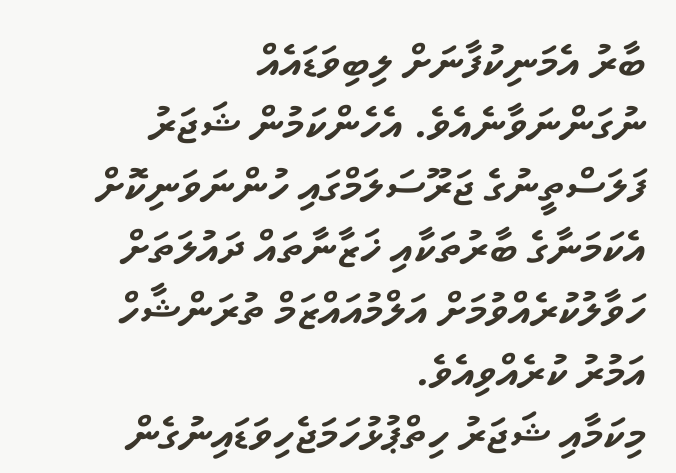ބާރު އެމަނިކުފާނަށް ލިބިވަޑައެއް ނުގަންނަވާނެއެވެ. އެހެންކަމުން ޝަޖަރު ފަލަސްތީނުގެ ޖަރޫސަލަމްގައި ހުންނަވަނިކޮށް އެކަމަނާގެ ބާރުތަކާއި ޚަޒާނާތައް ދައުލަތަށް ހަވާލުކުރެއްވުމަށް އަލްމުއައްޒަމް ތުރަންޝާހް އަމުރު ކުރެއްވިއެވެ.
މިކަމާއި ޝަޖަރު ހިތްޕުޅުހަމަޖެހިވަޑައިނުގެން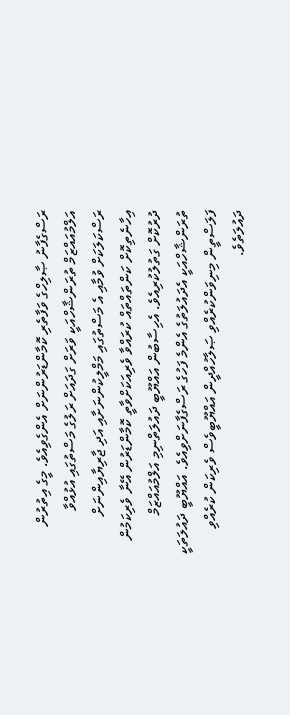ރަސްގެފާނު ޞާލިހްގެ ވަފާތެރި ކޮމާންޑަރުންނަށް އެންގެވިއެވެ. މީގެ އިތުރުން އަލްމުއައްޒަމް ތުރަންޝާހްއަކީ ވަރަށް ގަދައަށް ރަލުގެ މަސްތުގައި އުޅުއްވާ ރަސްކަލަކަށް ވުމާއި އެ މަސްތުގައި މަމްލީކުންނަށާއި އަދި ޖާރިޔާއިންނަށް އިހާނެތިކޮށް ކަންތައްތައް ކުރައްވާ ވެރިއަކަށްވާތީ ކޮމާންޑަރުން އޭނާ ވެރިކަމުން ދުރުކޮށް ގަތުލުކުރިއެވެ. އެހިސާބުން އައްޔޫބީ ދައުލަތްނިމި އަލްމުއައްޒަމް ތުރަންޝާހްއަކީ އެދައުލަތުގެ އެންމެ ފަހުގެ ރަސްގެފާނަށްވިއެވެ. އައްޔޫބީ ދައުލަތަކީ ފަލަސްތީން މިނިވަންކުރެއްވި ޞަލާހުއްދީން އައްޔޫބީވެސް ވެރިކަން ކުރެއްވި ދައުލަތެވެ.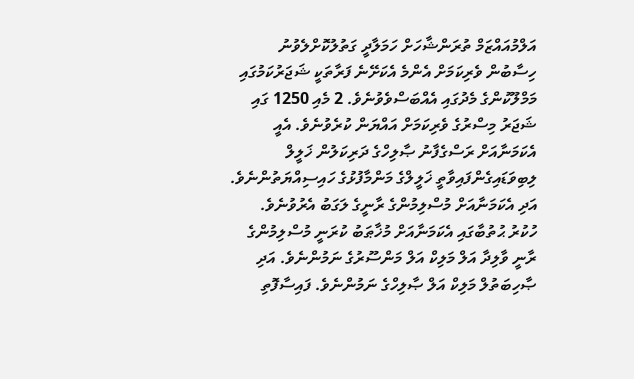އަލްމުއައްޒަމް ތުރަންޝާހަށް ހަމަލާދީ ގަތުލުކޮށްލެވުނު ހިސާބުން ވެރިކަމަށް އެންމެ އެކަށޭނެ ފަރާތަކީ ޝަޖަރުކަމުގައި މަމްލޫކުންގެ މެދުގައި އެއްބަސްވެވުނެވެ. 2 މެއި 1250 ގައި ޝަޖަރު މިސްރުގެ ވެރިކަމަށް އައްޔަން ކުރެވުނެވެ. އެއީ އެކަމަނާއަށް ރަސްގެފާނު ޞާލިހްގެ ދަރިކަލުން ޚަލީލް ލިބިވަޑައިގެންފައިވާތީ ޚަލީލްގެ މަންމާފުޅުގެ ހައިސިއްޔަތުންނެވެ. އަދި އެކަމަނާއަށް މުސްލިމުންގެ ރާނީގެ ލަގަބު އެރުވުނެވެ. ހުކުރު ޙުތުބާގައި އެކަމަނާއަށް މުޚާޠަބު ކުރަނީ މުސްލިމުންގެ ރާނީ ވާލިދާ އަލް މަލިކް އަލް މަންސޫރުގެ ނަމުންނެވެ. އަދި ޞާހިބަތުލް މަލިކް އަލް ޞާލިހްގެ ނަމުންނެވެ. ފައިސާފޮތި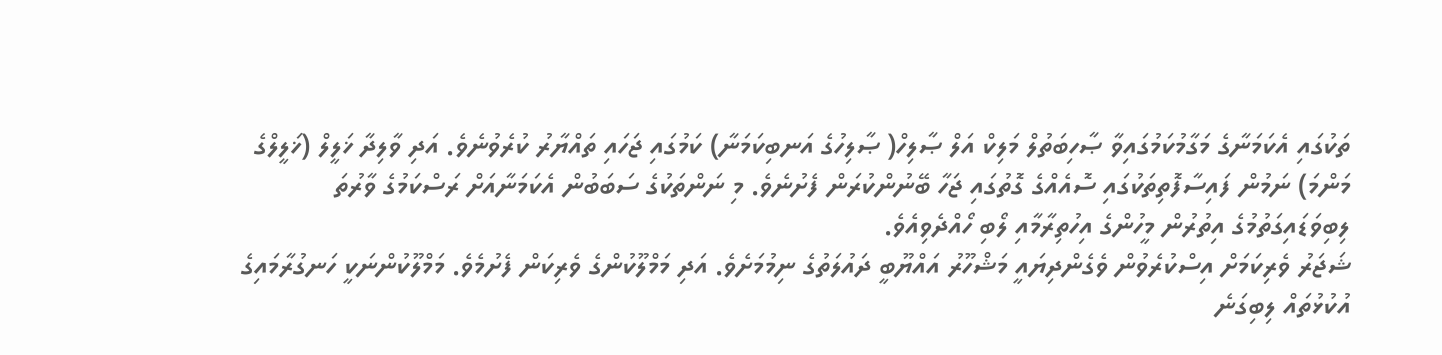ތަކުގައި އެކަމަނާގެ މަގާމުކަމުގައިވާ ޞާހިބަތުލް މަލިކް އަލް ޞާލިހް( ޞާލިހުގެ އަނބިކަމަނާ) ކަމުގައި ޖަހައި ތައްޔާރު ކުރެވުނެވެ. އަދި ވާލިދާ ޚަލީލް (ޚަލީލްގެ މަންމަ) ނަމުން ފައިސާފޮތިތަކުގައި ސޮއެއްގެ ގޮތުގައި ޖަހާ ބޭނުންކުރަން ފެށުނެވެ. މި ނަންތަކުގެ ސަބަބުން އެކަމަނާއަށް ރަސްކަމުގެ ވާރުތަ ލިބިވަޑައިގަތުމުގެ އިތުރުން މީހުންގެ އިހުތިރާމާއި ލޯބި ހޯއްދެވިއެވެ.
ޝަޖަރު ވެރިކަމަށް އިސްކުރެވުން ވެގެންދިޔައީ މަޝްހޫރު އައްޔޫބީ ދައުލަތުގެ ނިމުމަށެވެ. އަދި މަމްލޫކުންގެ ވެރިކަން ފެށުމެވެ. މަމްލޫކުންނަކީ ހަނގުރާމައިގެ އުކުޅުތައް ލިބިގަނެ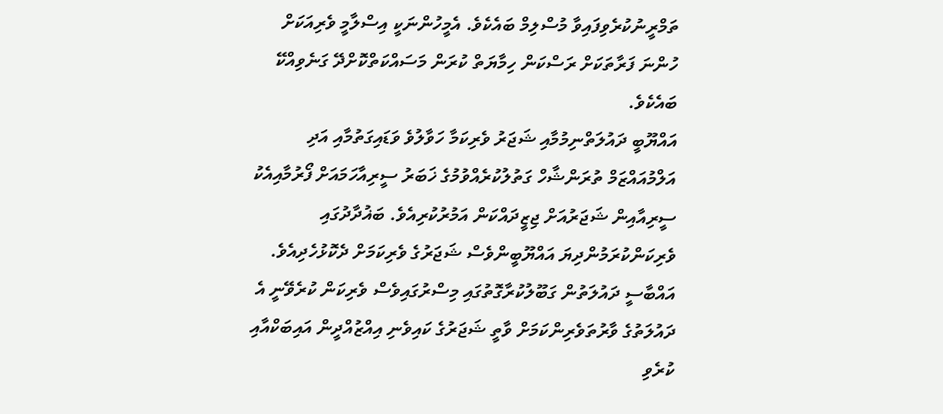ތަމްރީނުކުރެވިފައިވާ މުސްލިމް ބައެކެވެ. އެމީހުންނަކީ އިސްލާމީ ވެރިއަކަށް ހުންނަ ފަރާތަކަށް ރަސްކަން ހިމާޔަތް ކުރަން މަސައްކަތްކޮށްދޭ ގަނެވިއްކޭ ބައެކެވެ.
އައްޔޫބީ ދައުލަތްނިމުމާއި ޝަޖަރު ވެރިކަމާ ހަވާލުވެ ވަޑައިގަތުމާއި އަދި އަލްމުއައްޒަމް ތުރަންޝާހް ގަތުލުކުރެއްވުމުގެ ޚަބަރު ސީރިއާހަމައަށް ފޯރުމާއިއެކު ސީރިއާއިން ޝަޖަރުއަށް ޖިޒީދައްކަން އަމުރުކުރިއެވެ. ބަޣުދާދުގައި ވެރިކަންކުރަމުންދިޔަ އައްޔޫބީންވެސް ޝަޖަރުގެ ވެރިކަމަށް ދެކޮޅުހެދިއެވެ. އައްބާސީ ދައުލަތުން ގަބޫލުކުރާގޮތުގައި މިސްރުގައިވެސް ވެރިކަން ކުރެވޭނީ އެ ދައުލަތުގެ ވާރުތަވެރިންކަމަށް ވާތީ ޝަޖަރުގެ ކައިވެނި އިއްޒުއްދީން އައިބަކްއާއި ކުރެވި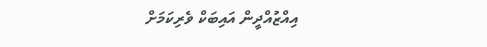އިއްޒުއްދީން އައިބަކް ވެރިކަމަށް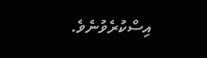އިސްކުރެވުނެވެ.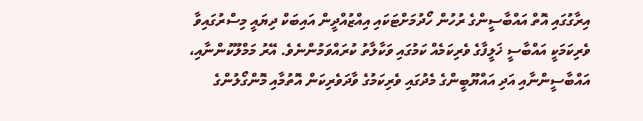އިރާގުގައި އޮތް އައްބާސީންގެ ރުހުން ހޯދުމަށްޓަކައި އިއްޒުއްދީން އައިބަކް ދިޔައީ މިސްރުގައިވާ ވެރިކަމަކީ އައްބާސީ ޚަލީފާގެ ވެރިކަމެއް ކަމުގައި ވަކާލާތު ކުރައްވަމުންނެވެ. އޭރު މަމްލޫކުންނާއި، އައްބާސީންނާއި އަދި އައްޔޫބީންގެ މެދުގައި ވެރިކަމުގެ ވާދަވެރިކަން އޮތުމާއި މޮންގޯލުންގެ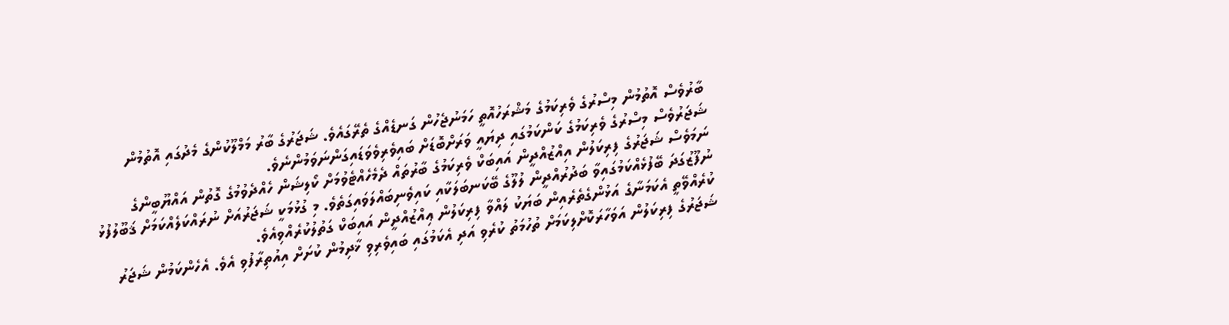ބާރުވެސް އޮތުމުން މިސްރުގެ ވެރިކަމުގެ މަޝްރަހުއޮތީ ހަމަނުޖެހުން ގަނޑެއްގެ ތެރޭގައެވެ. ޝަޖަރުގެ ބާރު މަމްލޫކުންގެ މެދުގައި އޮތުމުން ޝަޖަރުވެސް މިސްރުގެ ވެރިކަމުގެ ކަންކަމުގައި ދިޔައީ ވަރަށްބޮޑަށް ބައިވެރިވެވަޑައިގަންނަވަމުންނެވެ.
ނަމަވެސް ޝަޖަރުގެ ފިރިކަލުން އިއްޒުއްދީން އައިބަކް ވެރިކަމުގެ ބާރުތައް ދެމެހެއްޓެވުމަށް ކޯލިޝަން ހެއްދެވުމުގެ ގޮތުން އައްޔޫބީންގެ ނުފޫޒުގަދަ ބޭފުޅެއްކަމުގައިވާ ބަދުރުއްދީން ލުލޫގެ ބޭކަނބަލަކާއި ކައިވެނިބައްލަވައިގަތެވެ. މި ގުޅުމަކީ ޝަޖަރުއަށް ނުރައްކަލެއްކަމަށް ޤަބޫލުފުޅު ކުރެއްވޭތީ އެކަމަނާގެ އަޅުންގެތެރެއިން ބަޔަކު ލައްވާ ފިރިކަލުން ޢިއްޒުއްދީން އައިބަކް ގަތުލުކުރެއްވިއެވެ.
ޝަޖަރުގެ ފިރިކަލުން އަވަހާރަކޮށްލިކަމަށް ތުހުމަތު ކުރެވި އަދި އެކަމުގައި ބައިވެރިވި ޚާދިމުން ކުށަށް އިއުތިރާފުވި އެވެ. އެހެންކަމުން ޝަޖަރު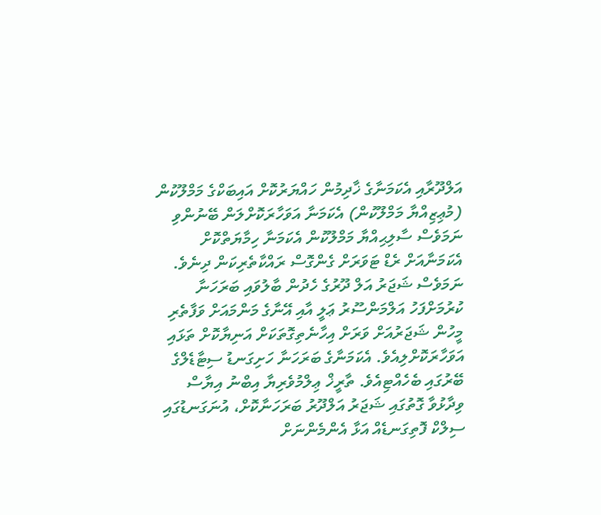އަލްދޫރާއި އެކަމަނާގެ ޚާދިމުން ހައްޔަރުކޮށް އައިބަކްގެ މަމްލޫކުން (މުޢިޒިއްޔާ މަމްލޫކުން) އެކަމަނާ އަވަހާރަކޮށްލަން ބޭނުންވި ނަމަވެސް ސާލިޙިއްޔާ މަމްލޫކުން އެކަމަނާ ހިމާޔަތްކޮށް އެކަމަނާއަށް ރެޑް ޓަވަރަށް ގެންގޮސް ރައްކާތެރިކަން ދިނެވެ.
ނަމަވެސް ޝަޖަރު އަލް ދޫރުގެ ހެދުން ބާލުވައި ބަރަހަނާ ކުރުމަށްފަހު އަލްމަންސޫރު ޢަލީ އާއި އޭނާގެ މަންމައަށް ވަފާތެރި މީހުން ޝަޖަރުއަށް ވަރަށް އިހާނެތިގޮތަކަށް އަނިޔާކޮށް ތަޅައި އަވަހާރަކޮށްލިއެވެ. އެކަމަނާގެ ބަރަހަނާ ހަށިގަނޑު ސިޓާޑެލްގެ ބޭރުގައި ބެހެއްޓިއެވެ. ތާރީޚް ޢިލްމުވެރިޔާ އިބްނު އިޔާސް ވިދާޅުވާ ގޮތުގައި ޝަޖަރު އަލްދޫރު ބަރަހަނާކޮށް، އުނަގަނޑުގައި ސިލްކް ފޮތިގަނޑެއް އަޅާ އެންމެންނަށް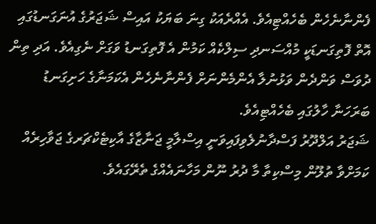ފެންނާނެހެން ބެހެއްޓިއެވެ. އެއްރެއަކު ގިނަ ބަޔަކު އައިސް ޝަޖަރުގެ އުނަގަނޑުގައި އޮތް ފޮތިގަނޑަކީ މުއްސަނދި ސިލްކެއް ކަމުން އެ ފޮތިގަނޑު ވަގަށް ނެގިއެވެ. އަދި ތިން ދުވަސް ވަންދެން ވަޅުނުލާ އެންމެންނަށް ފެންނާނެހެން އެކަމަނާގެ ހަށިގަނޑު ބަރަހަނާ ހާލުގައި ބެހެއްޓިއެވެ.
ޝަޖަރު އަލްދޫރު ފަސްދާނުލެވިފައިވަނީ އިސްލާމީ ޖަނާޒާގެ އާކިޓެކްޗަރގެ ޖަވާހިރެއް ކަމަށްވާ ތުލޫން މިސްކިތާ މާ ދުރު ނޫން މަހާނައެއްގެ ތެރޭގައެވެ.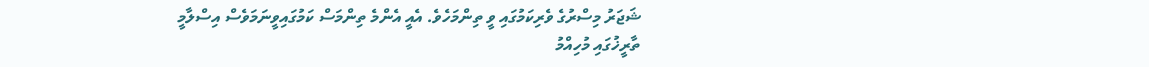ޝަޖަރު މިސްރުގެ ވެރިކަމުގައި ވީ ތިންމަހެވެ. އެއީ އެންމެ ތިންމަސް ކަމުގައިވީނަމަވެސް އިސްލާމީ ތާރީޚުގައި މުހިއްމު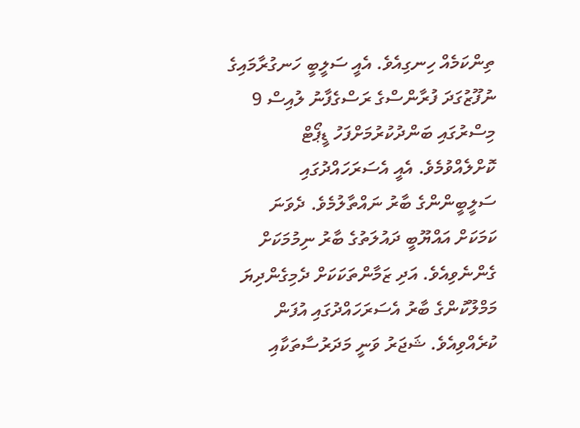ތިންކަމެއް ހިނގިއެވެ. އެއީ ސަލީބީ ހަނގުރާމައިގެ ނުފޫޒުގަދަ ފުރާންސްގެ ރަސްގެފާނު ލުއިސް 9 މިސްރުގައި ބަންދުކުރުމަށްފަހު ޑީޕޯޓް ކޮށްލެއްވުމެވެ. އެއީ އެސަރަހައްދުގައި ސަލީބީންންގެ ބާރު ނައްތާލުމެވެ. ދެވަނަ ކަމަކަށް އައްޔޫބީ ދައުލަތުގެ ބާރު ނިމުމަކަށް ގެންނެވިއެވެ. އަދި ޒަމާންތަކަކަށް ދެމިގެންދިޔަ މަމްލޫކުންގެ ބާރު އެސަރަހައްދުގައި އުފަން ކުރެއްވިއެވެ. ޝަޖަރު ވަނީ މަދަރުސާތަކާއި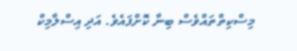މިސްކިތްތައްވެސް ބިނާ ކޮށްފައެވެ. އަދި އިސްލާމިކް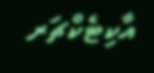އާކިޓެކްޗަރ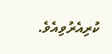ކުރިއެރުވިއެވެ.